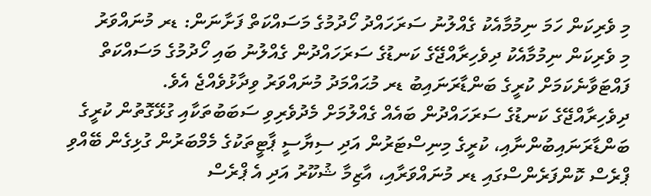މި ވެރިކަން ހަމަ ނިމުމާއެކު ގެއްލުނު ސަރަހައްދު ހޯދުމުގެ މަސައްކަތް ފަށާނަން: ޑރ މުނައްވަރު
މި ވެރިކަން ނިމުމާއެކު ދިވެހިރާއްޖޭގެ ކަނޑުގެ ސަރަހައްދުން ގެއްލުނު ބައި ހޯދުމުގެ މަސައްކަތް ފައްޓަވާނެކަމަށް ކުރީގެ ބަންޑާރަނައިބު ޑރ މުޙައްމަދު މުނައްވަރު ވިދާޅުވެއްޖެ އެވެ.
ދިވެހިރާއްޖޭގެ ކަނޑުގެ ސަރަހައްދުން ބައެއް ގެއްލުމަށް މެދުވެރިވި ސަބަބުތަކާއި ގުޅޭގޮތުން ކުރީގެ ބަންޑާރަނައިބުންނާއި، ކުރީގެ މިނިސްޓަރުން އަދި ސިޔާސީ ޕާޓީތަކުގެ މެމްބަރުން ގުޅިގެން ބޭއްވި ޕްރެސް ކޮންފަރެންސްގައި ޑރ މުނައްވަރާއި، އާޒިމާ ޝުކޫރު އަދި އެ ޕްރެސް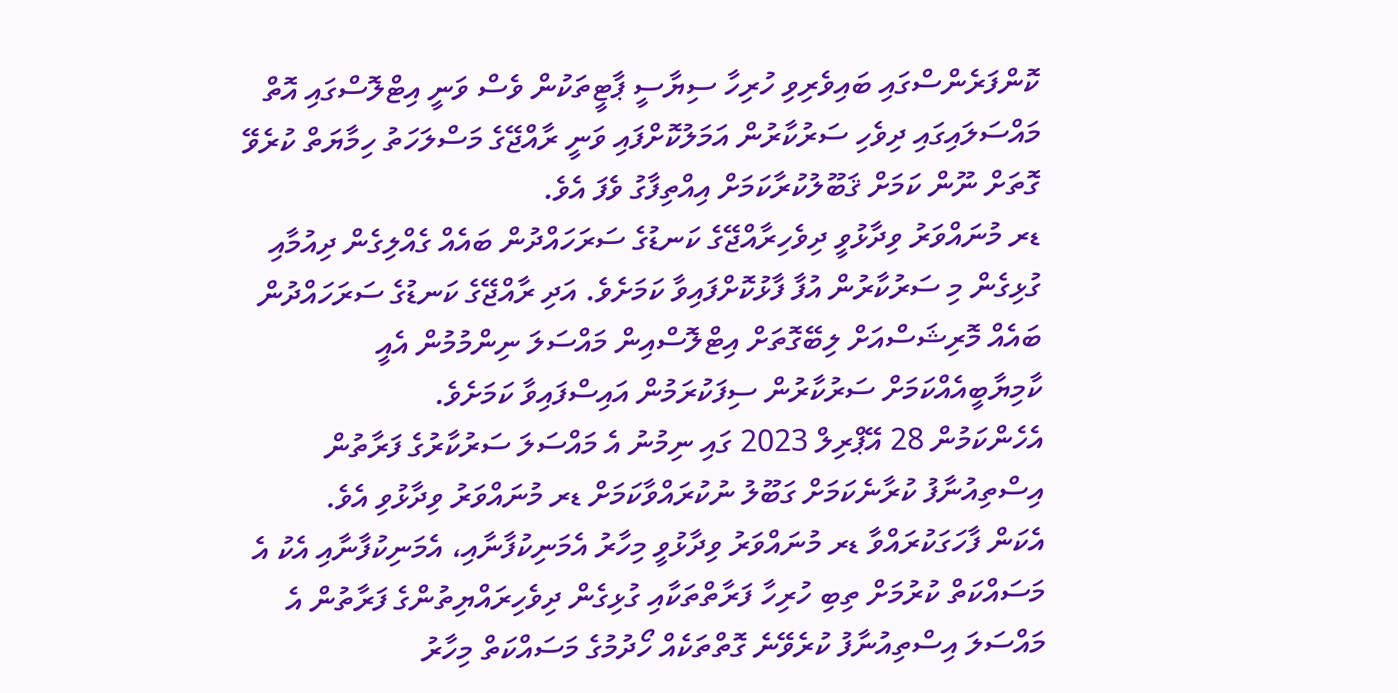ކޮންފަރެންސްގައި ބައިވެރިވި ހުރިހާ ސިޔާސީ ޕާޓީތަކުން ވެސް ވަނީ އިޓްލޮސްގައި އޮތް މައްސަލައިގައި ދިވެހި ސަރުކާރުން އަމަލުކޮށްފައި ވަނީ ރާއްޖޭގެ މަސްލަހަތު ހިމާޔަތް ކުރެވޭ ގޮތަށް ނޫން ކަމަށް ޤަބޫލުކުރާކަމަށް އިއްތިފާގު ވެފަ އެވެ.
ޑރ މުނައްވަރު ވިދާޅުވީ ދިވެހިރާއްޖޭގެ ކަނޑުގެ ސަރަހައްދުން ބައެއް ގެއްލިގެން ދިއުމާއި ގުޅިގެން މި ސަރުކާރުން އުފާ ފާޅުކޮށްފައިވާ ކަމަށެވެ. އަދި ރާއްޖޭގެ ކަނޑުގެ ސަރަހައްދުން ބައެއް މޮރިޝަސްއަށް ލިބޭގޮތަށް އިޓްލޮސްއިން މައްސަލަ ނިންމުމުން އެއީ ކާމިޔާބީއެއްކަމަށް ސަރުކާރުން ސިފަކުރަމުން އައިސްފައިވާ ކަމަށެވެ.
އެހެންކަމުން 28 އޭޕްރިލް 2023 ގައި ނިމުނު އެ މައްސަލަ ސަރުކާރުގެ ފަރާތުން އިސްތިއުނާފު ކުރާނެކަމަށް ގަބޫލު ނުކުރައްވާކަމަށް ޑރ މުނައްވަރު ވިދާޅުވި އެވެ.
އެކަން ފާހަގަކުރައްވާ ޑރ މުނައްވަރު ވިދާޅުވީ މިހާރު އެމަނިކުފާނާއި، އެމަނިކުފާނާއި އެކު އެ މަސައްކަތް ކުރުމަށް ތިބި ހުރިހާ ފަރާތްތަކާއި ގުޅިގެން ދިވެހިރައްޔިތުންގެ ފަރާތުން އެ މައްސަލަ އިސްތިއުނާފު ކުރެވޭނެ ގޮތްތަކެއް ހޯދުމުގެ މަސައްކަތް މިހާރު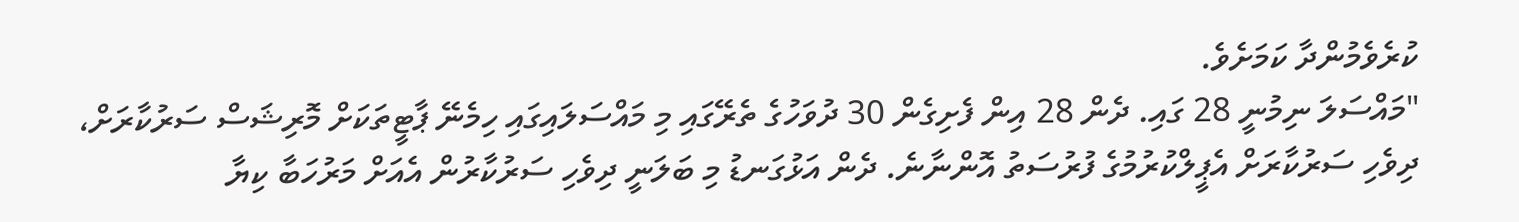ކުރެވެމުންދާ ކަމަށެވެ.
"މައްސަލަ ނިމުނީ 28 ގައި. ދެން 28 އިން ފެށިގެން 30 ދުވަހުގެ ތެރޭގައި މި މައްސަލައިގައި ހިމެނޭ ޕާޓީތަކަށް މޮރިޝަސް ސަރުކާރަށް، ދިވެހި ސަރުކާރަށް އެޕީލްކުރުމުގެ ފުރުސަތު އޮންނާނެ. ދެން އަޅުގަނޑު މި ބަލަނީ ދިވެހި ސަރުކާރުން އެއަށް މަރުހަބާ ކިޔާ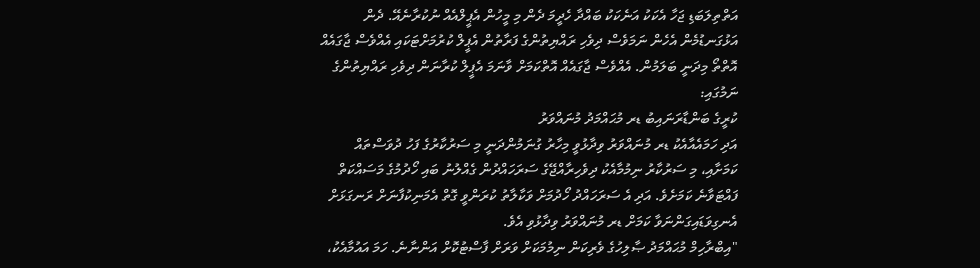އަތްތިލަބަޑި ޖަހާ އެކަކު އަނެކަކު ބައްދާ ހެދީމަ ދެން މި މީހުން އެޕީލްއެއް ނުކުރާނެއޭ. ދެން އަޅުގަނޑުމެން އެހެން ނަމަވެސް ދިވެހި ރައްޔިތުންގެ ފަރާތުން އެޕީލް ކުރުމަށްޓަކައި އެއްވެސް ޖާގައެއް އޮތްތޯ މިދަނީ ބަލަމުން. އެއްވެސް ޖާގައެއް އޮތްކަމަށް ވާނަމަ އެޕީލް ކުރާނަން ދިވެހި ރައްޔިތުންގެ ނަމުގައި:
ކުރީގެ ބަންޑާރަނައިބު ޑރ މުޙައްމަދު މުނައްވަރު
އަދި ހަމައެއާއެކު ޑރ މުނައްވަރު ވިދާޅުވީ މިހާރު ގުނަމުންދަނީ މި ސަރުކާރުގެ ފަހު ދުވަސްތައް ކަމަށާއި، މި ސަރުކާރު ނިމުމާއެކު ދިވެހިރާއްޖޭގެ ސަރަހައްދުން ގެއްލުނު ބައި ހޯދުމުގެ މަސައްކަތް ފައްޓަވާނެ ކަމަށެވެ. އަދި އެ ސަރަހައްދު ހޯދުމަށް ވަކާލާތު ކުރަންވީ ގޮތް އެމަނިކުފާނަށް ރަނގަޅަށް އެނގިވަޑައިގަންނަވާ ކަމަށް ޑރ މުނައްވަރު ވިދާޅުވި އެވެ.
"އިބްރާހިމް މުޙައްމަދު ޞާލިހުގެ ވެރިކަން ނިމުމަކަށް ވަރަށް ފާސްޓުކޮށް އަންނާނެ. ހަމަ އައުމާއެކު،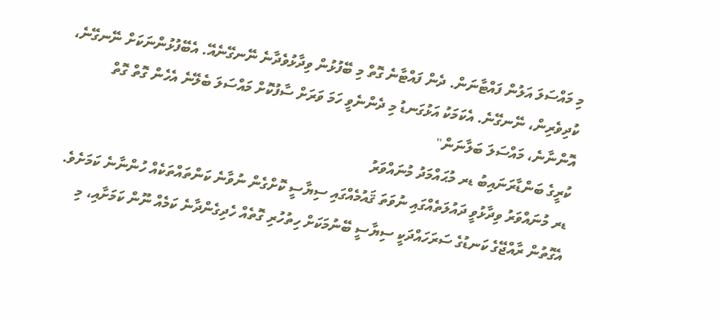މި މައްސަލަ އަލުން ފައްޓާނަން. ދެން ފައްޓާނެ ގޮތް މި ބޭފުޅުން ވިދާޅުވެދާނެ ނޭނގޭނެއޭ. އެބޭފުޅުންނަކަށް ނޭނގޭނެ، ކުދިވެރިން، ނޭނގޭނެ. އެކަމަކު އަޅުގަނޑު މި ދެންނެވީ ހަމަ ވަރަށް ސާފުކޮށް މައްސަލަ ބެލޭނެ އެހެން ގޮތް ގޮތް އޮންނާނެ، މައްސަލަ ބަލާނަން"
ކުރީގެ ބަންޑާރަނައިބު ޑރ މުޙައްމަދު މުނައްވަރު
ޑރ މުނައްވަރު ވިދާޅުވީ ދައުލަތެއްގައި ނުވަތަ ޤައުމެއްގައި ސިޔާސީ ކޮށްގެން ނުވާނެ ކަންތައްތަކެއް ހުންނާނެ ކަމަށެވެ.
އެގޮތުން ރާއްޖޭގެ ކަނޑުގެ ސަރަހައްދަކީ ސިޔާސީ ބޭނުމަކަށް ހިތުހުރި ގޮތެއް ހެދިގެންދާނެ ކަމެއް ނޫން ކަމަށާއި، މި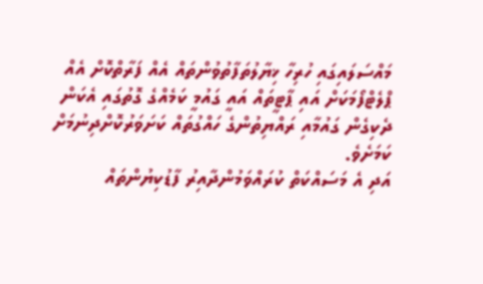މައްސަލައިގައި ހުރިހާ ޚިޔާލުތަފާތުވުންތައް އެއް ފަރާތްކޮށް އެއް ޕްލެޓްފޯމަކަށް އައި ޕާޓީތައް އައީ ގައުމީ ކަމެއްގެ ގޮތުގައި އެކަން ދެކިގެން ގައުމާއި ރައްޔިތުންގެ ހައްގުތައް ކަށަވަރުކޮށްދިނުމަށް ކަމަށެވެ.
އަދި އެ މަސައްކަތް ކުރައްވަމުންދާއިރު ފާޑުކިޔުންތައް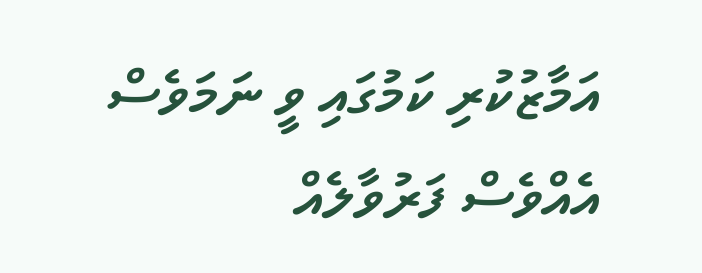އަމާޒުކުރި ކަމުގައި ވީ ނަމަވެސް އެއްވެސް ފަރުވާލެއް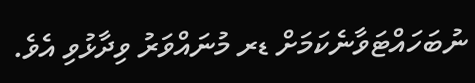ނުބަހައްޓަވާނެކަމަށް ޑރ މުނައްވަރު ވިދާޅުވި އެވެ.